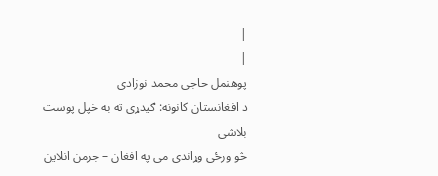|
|
پوهنمل حاجی محمد نوزادی
د افغانستان کانونه: ګیدړی ته به خپل پوست بلاشی
څو ورځی وړاندی می په افغان – جرمن انلاین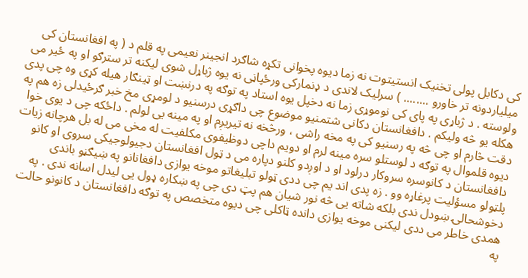کی دکابل پولی تخنیک انستیتوت نه زما دیوه پخوانی تکړه شاګرد انجینر نعیمی په قلم د ( په افغانستان کی میلیاردونه تر خاورو ........ ) سرلیک لاندی د ډنمارکی ورځپاڼی نه یوه ژباړل شوی لیکنه تر سترګو او په ځیر می ولوسته . د ژباړی په پای کی نوموړی زما نه دخپل یوه استاد په توګه په درنښت او ټینګار هیله کړی وه چی پدی هکله یو څه ولیکم . دافغانستان دکانی شتمنیو موضوع چی داګړی درسنیو د لومړی مخ خبر ګرځیدلی زه هم په دقت څارم او چی څه په رسنیو کی په مخه راشی ، ورڅخه نه تیریږم او په مینه یی لولم . داځکه چی د یوی خوا دیوه قلموال په توګه د لوستلو سره مینه لرم او دویم داچی دوظیفوی مکلفیت له مخی می له بل هرچانه زیات دافغانستان د کانوسره سروکار درلود او د اوږدو کلنو دپاره می د ټول افغانستان دجیولوجیکی سروی او کانو پلټولو مسؤلیت پرغاړه وو . زه پدی اند یم چی ددی ټولو تبلیغاتو موخه یوازی دافغانانو په ښیګڼو باندی دخوشحالۍ ښودل ندی بلکه شاته یی څه نور شیان هم پټ دی چی په ښکاره ډول یی لیدل اسانه ندی . په همدی خاطر می ددی لیکنی موخه یوازی دانده ټاکلی چی دیوه متخصص په توګه دافغانستان د کانونو حالت په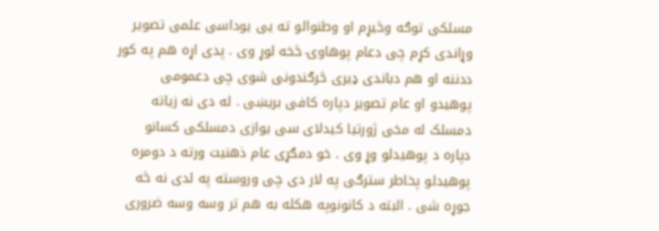مسلکی توګه وڅیړم او وطنوالو ته یی یوداسی علمی تصویر وړاندی کړم چی دعام پوهاوۍ څخه لوړ وی . پدی اړه هم په کور ددننه او هم دباندی ډیری څرګندونی شوی چی دعمومی پوهیدو او عام تصویر دپاره کافی بریښی . له دی نه زیاته دمسلک له مخی ژورتیا کیدلای سی یوازی دمسلکی کسانو دپاره د پوهیدلو وړ وی . خو دمګړی عام ذهنیت ورته د دومره پوهیدلو پخاطر سترګی په لار دی چی وروسته په لدی نه څه جوړه شی . البته د کانونوپه هکله به هم تر وسه وسه ضروری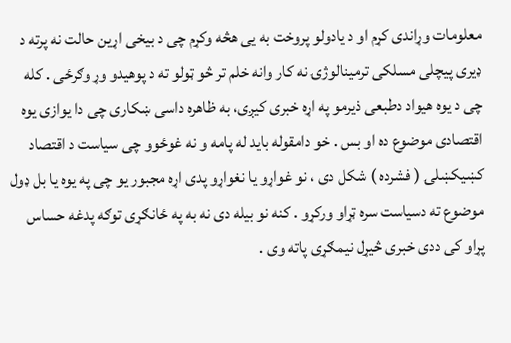معلومات وړاندی کړم او د یادولو پروخت به یی هڅه وکړم چی د بیخی اړین حالت نه پرته د ډیری پیچلی مسلکی ترمینالوژۍ نه کار وانه خلم تر څو ټولو ته د پوهیدو وړ وګرځی . کله چی د یوه هیواد دطبعی ذیرمو په اړه خبری کیږی، به ظاهره داسی ښکاری چی دا یوازی یوه اقتصادی موضوع ده او بس . خو دامقوله باید له پامه و نه غوځوو چی سیاست د اقتصاد کښیکښلۍ ( فشرده ) شکل دی ، نو غواړو یا نغواړو پدی اړه مجبور یو چی په یوه یا بل ډول موضوع ته دسیاست سره ټړاو ورکړو . کنه نو بیله دی نه به په ځانګړی توګه پدغه حساس پړاو کی ددی خبری څیړل نیمګړی پاته وی .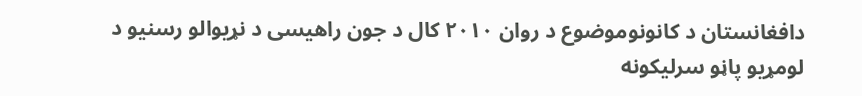دافغانستان د کانونوموضوع د روان ۲۰۱۰ کال د جون راهیسی د نړیوالو رسنیو د لومړیو پاڼو سرلیکونه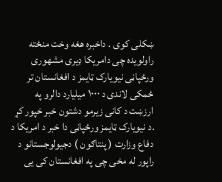ښکلی کوی . داخبره هغه وخت منځته راولویده چی دامریکا ډیری مشهوری ورځپاڼی نیویارک ټایمز د افغانستان تر ځمکی لاندی د ۱۰۰۰ میلیارد دالرو په ارزښت د کانی زیرمو دشتون خبر خپور کړ .د نیویارک ټایمز ورځپاڼی دا خبر د امریکا د دفاع وزارت ( پنتاګون ) دجیولوجستانو د راپور له مخی چی په افغانستان کی یی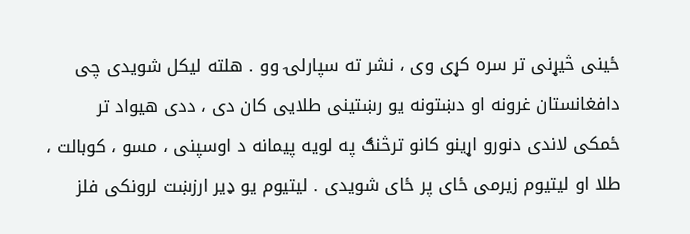ځینی څیړنی تر سره کړی وی ، نشر ته سپارلۍ وو . هلته لیکل شویدی چی دافغانستان غرونه او دښتونه یو رښتینی طلایی کان دی ، ددی هیواد تر ځمکی لاندی دنورو اړینو کانو ترڅنګ په لویه پیمانه د اوسپنی ، مسو ، کوبالت ، طلا او لیتیوم زیرمی ځای پر ځای شویدی . لیتیوم یو ډیر ارزښت لرونکی فلز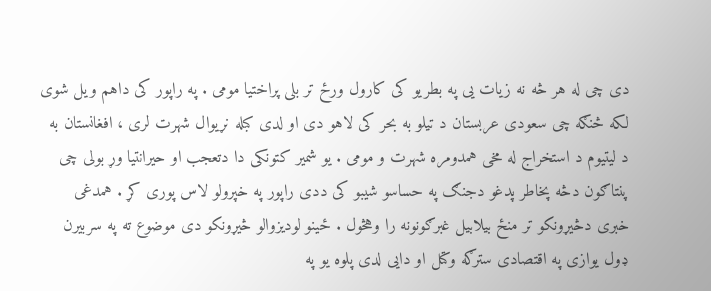دی چی له هر څه نه زیات یی په بطریو کی کارول ورځ تر بلی پراختیا مومی . په راپور کی داهم ویل شوی لکه څنګه چی سعودی عربستان د تیلو به بحر کی لاهو دی او لدی کبله نړیوال شهرت لری ، افغانستان به د لیتیوم د استخراج له مخی همدومره شهرت و مومی . یو شمیر کتونکی دا دتعجب او حیرانتیا وړ بولی چی پنتاګون دڅه پخاطر پدغو دجنګ په حساسو شیبو کی ددی راپور په خپرولو لاس پوری کړ . همدغی خبری دڅیړونکو تر منځ بیلابیل غبرګونونه را وهڅول . ځینو لودیزوالو څیړونکو دی موضوع ته په سربیرن ډول یوازی په اقتصادی سترګه وکتل او دایی لدی پلوه یو په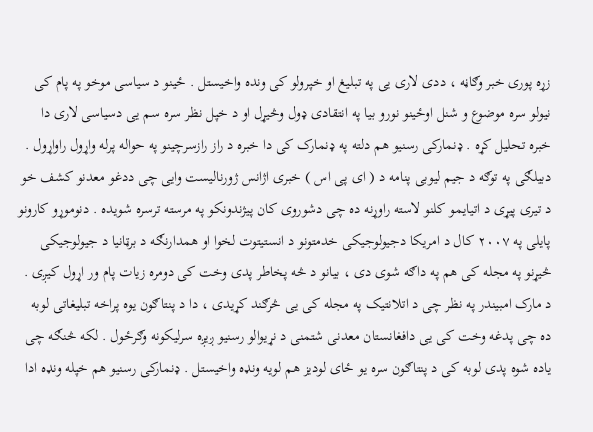زړه پوری خبر وګاڼه ، ددی لاری یی په تبلیغ او خپرولو کی ونده واخیستل . ځینو د سیاسی موخو په پام کی نیولو سره موضوع و شنل اوځینو نورو بیا په انتقادی ډول وڅیړل او د خپل نظر سره سم یی دسیاسی لاری دا خبره تحلیل کړه . ډنمارکی رسنیو هم دلته په ډنمارک کی دا خبره د راز رازسرچینو په حواله پرله واړول راواړول . دبیلګی په توګه د جیم لیوبی پنامه د ( ای پی اس ) خبری اژانس ژورنالیست وایی چی ددغو معدنو کشف خو د تیری پیړی د اتیایمو کلنو لاسته راوړنه ده چی دشوروی کان پیژندونکو په مرسته ترسره شویده . دنوموړو کارونو پایلی په ۲۰۰۷ کال د امریکا دجیولوجیکی خدمتونو د انستیتوت لخوا او همدارنګه د برټانیا د جیولوجیکی څیړنو په مجله کی هم په داګه شوی دی ، بیانو د څه پخاطر پدی وخت کی دومره زیات پام ور اړول کیږی . د مارک امبیندر په نظر چی د اتلانتیک په مجله کی یی څرګند کړیدی ، دا د پنتاګون یوه پراخه تبلیغاتی لوبه ده چی پدغه وخت کی یی دافغانستان معدنی شتمنی د نړیوالو رسنیو ږیږه سرلیکونه وګرځول . لکه څنګه چی یاده شوه پدی لوبه کی د پنتاګون سره یو ځای لودیز هم لویه ونډه واخیستل . ډنمارکی رسنیو هم خپله ونډه ادا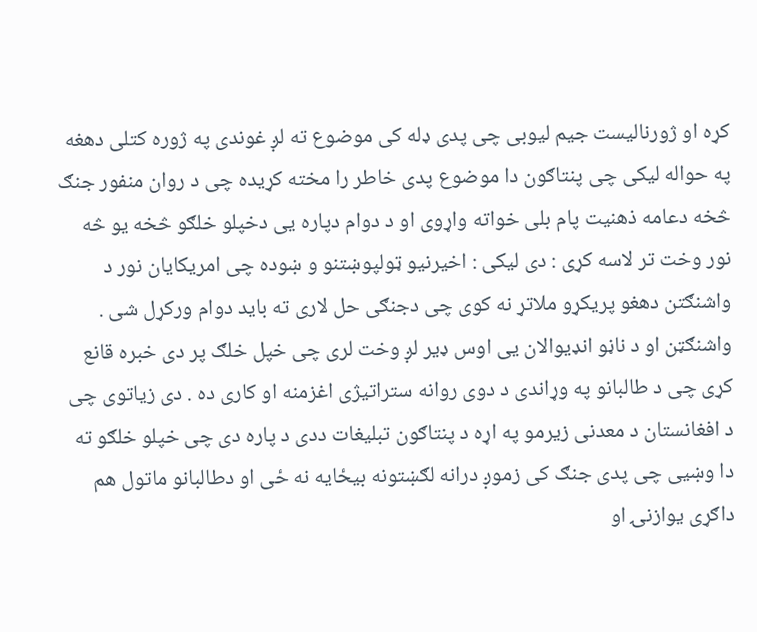کړه او ژورنالیست جیم لیوبی چی پدی ډله کی موضوع ته لږ غوندی په ژوره کتلی دهغه په حواله لیکی چی پنتاګون دا موضوع پدی خاطر را مخته کړیده چی د روان منفور جنګ څخه دعامه ذهنیت پام بلی خواته واړوی او د دوام دپاره یی دخپلو خلګو څخه یو څه نور وخت تر لاسه کړی : دی لیکی : اخیرنیو ټولپوښتنو و ښوده چی امریکایان نور د واشنګتن دهغو پریکړو ملاتړ نه کوی چی دجنګی حل لاری ته باید دوام ورکړل شی . واشنګټن او د ناڼو انډیوالان یی اوس ډیر لږ وخت لری چی خپل خلګ پر دی خبره قانع کړی چی د طالبانو په وړاندی د دوی روانه ستراتیژی اغزمنه او کاری ده . دی زیاتوی چی د افغانستان د معدنی زیرمو په اړه د پنتاګون تبلیغات ددی د پاره دی چی خپلو خلګو ته دا وښيی چی پدی جنګ کی زموږ درانه لګښتونه بیځایه نه ځی او دطالبانو ماتول هم داګړی یوازنۍ او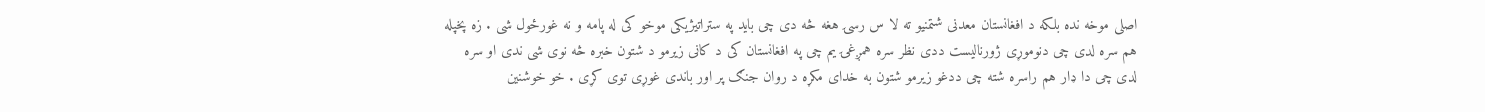اصلی موخه نده بلکه د افغانستان معدنی شتمنیو ته لا س رسۍ هغه څه دی چی باید په ستراتیژیکی موخو کی له پامه و نه غورځول شی . زه پخپله هم سره لدی چی دنوموړی ژورنالیست ددی نظر سره همږغۍ یم چی په افغانستان کی د کانی زیرمو د شتون خبره څه نوی شی ندی او سره لدی چی دا ډار هم راسره شته چی ددغو زیرمو شتون به خدای مکړه د روان جنګ پر اور باندی غوړی توی کړی . خو خوشنین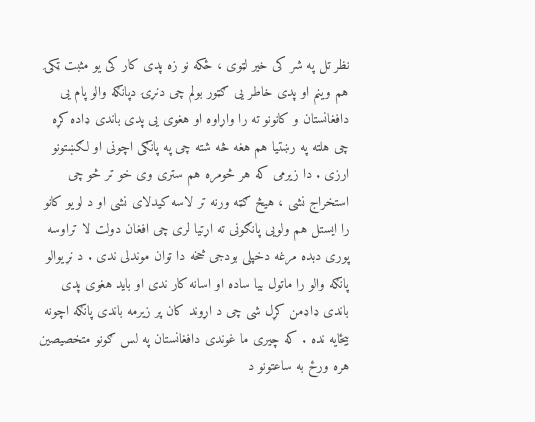نظر تل په شر کی خیر لټوی ، ځکه نو زه پدی کار کی یو مثبت ټکۍ هم وینم او پدی خاطر یی ګټور بولم چی دنړۍ دپانګه والو پام یی دافغانستان و کانونو ته را واړاوه او هغوی یی پدی باندی ډاده کړه چی هلته په رښتیا هم هغه څه شته چی په پانګی اچونی او لګښتونو ارزی . دا زیرمی که هر څومره هم ستری وی خو تر څو چی استخراج نشی ، هیڅ ګټه ورنه تر لاسه کیدلای نشی او د لویو کانو را ایستل هم ولویی پانګونی ته اړتیا لری چی افغان دولت لا تراوسه پوری دبده مرغه دخپلی بودجی څخه دا توان موندلی ندی . د نړیوالو پانګه والو را ماتول بیا ساده او اسانه کار ندی او باید هغوی پدی باندی ډاډمن کړل شی چی د اړوند کان پر زیرمه باندی پانګه اچونه بیځایه نده . که چیری ما غوندی دافغانستان په لس ګونو متخصیصین هره ورځ به ساعتونو د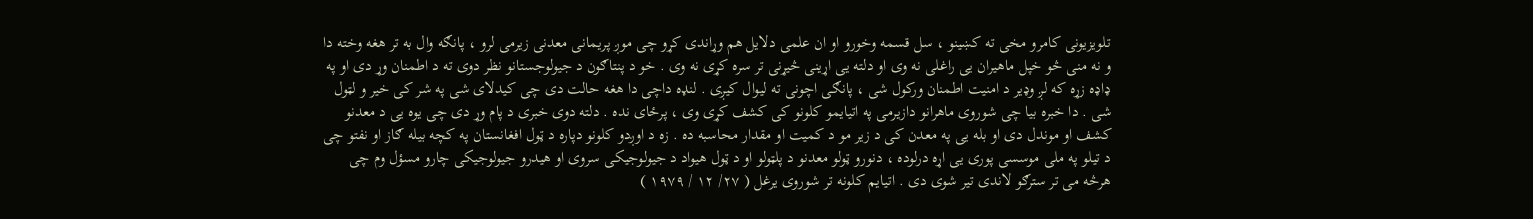تلویزیونی کامرو مخی ته کښینو ، سل قسمه وخورو او ان علمی دلایل هم وړاندی کړو چی موږ پریمانی معدنی زیرمی لرو ، پانګه وال به تر هغه وخته دا و نه منی څو خپل ماهیران یی راغلی نه وی او دلته یی اړینی څیړنی تر سره کړی نه وی . خو د پنتاګون د جیولوجستانو نظر دوی ته د اطمنان وړ دی او په ډاډه زړه که لږ وډیر د امنیت اطمنان ورکول شی ، پانګی اچونی ته لیوال کیږی . لنډه داچی دا هغه حالت دی چی کیدلای شی په شر کی خیر و لټول شی . دا خبره بیا چی شوروی ماهرانو دازیرمی په اتیایمو کلونو کی کشف کړی وی ، پرځای نده . دلته دوی خبری د پام وړ دی چی یوه یی د معدنو کشف او موندل دی او بله یی په معدن کی د زیر مو د کمیت او مقدار محاسبه ده . زه د اوږدو کلونو دپاره د ټول افغانستان په کچه بیله ګاز او نفتو چی د تیلو په ملی موسسی پوری یی اړه درلوده ، دنورو ټولو معدنو د پلټولو او د ټول هیواد د جیولوجیکی سروی او هیدرو جیولوجیکی چارو مسؤل وم چی هرڅه می تر سترګو لاندی تیر شوی دی . اتیایم کلونه تر شوروی یرغل ( ۲۷/ ۱۲ / ۱۹۷۹ )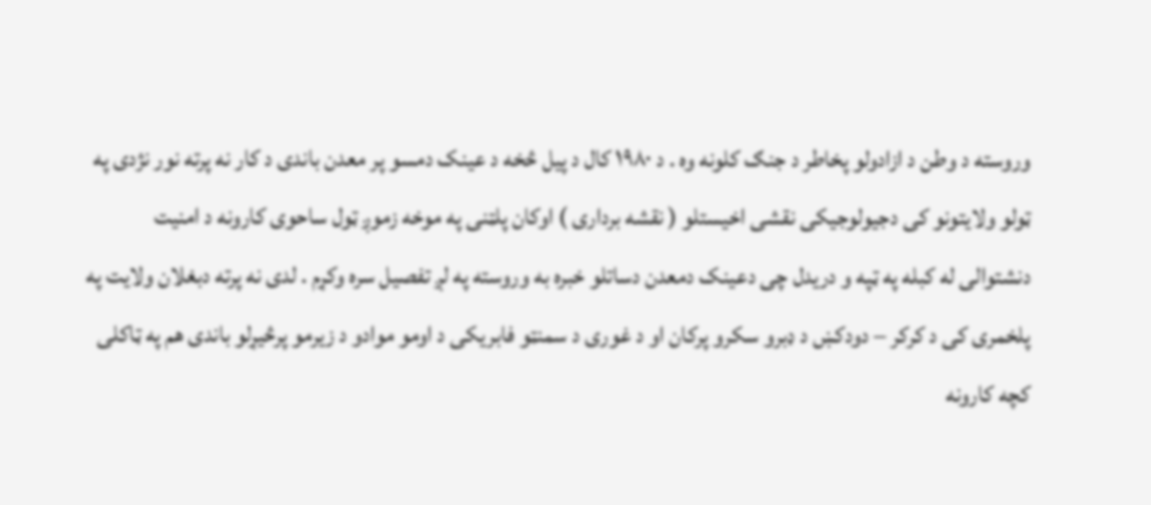وروسته د وطن د ازادولو پخاطر د جنګ کلونه وه . د ۱۹۸۰ کال د پیل څخه د عینک دمسو پر معدن باندی د کار نه پرته نور نژدی په ټولو ولایتونو کی دجیولوجیکی نقشی اخیستلو ( نقشه برداری ) اوکان پلټنی په موخه زموږ ټول ساحوی کارونه د امنیت دنشتوالی له کبله په ټپه و دریدل چی دعینک دمعدن دساتلو خبره به وروسته په لږ تفصیل سره وکړم . لدی نه پرته دبغلان ولایت په پلخمری کی د کرکر – دودکښ د ډبرو سکرو پرکان او د غوری د سمنټو فابریکی د اومو موادو د زیرمو پرڅیړلو باندی هم په ټاکلی کچه کارونه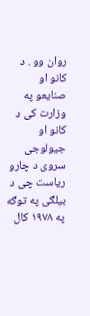روان وو . د کانو او صنایعو په وزارت کی د کانو او جیولوجی سروی د چارو ریاست چی د بیلګی په توګه په ۱۹۷۸ کال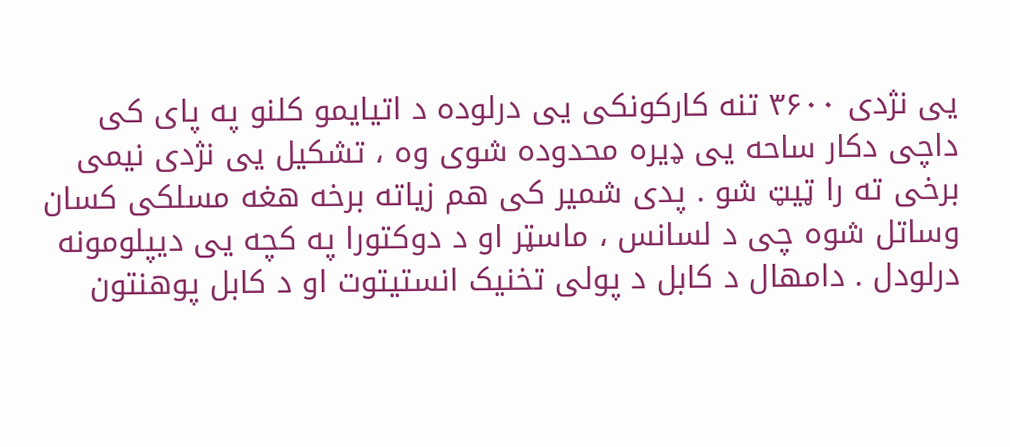یی نژدی ۳۶۰۰ تنه کارکونکی یی درلوده د اتیایمو کلنو په پای کی داچی دکار ساحه یی ډیره محدوده شوی وه ، تشکیل یی نژدی نیمی برخی ته را ټیټ شو . پدی شمیر کی هم زیاته برخه هغه مسلکی کسان وساتل شوه چی د لسانس ، ماسټر او د دوکتورا په کچه یی دیپلومونه درلودل . دامهال د کابل د پولی تخنیک انستیتوت او د کابل پوهنتون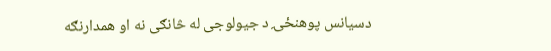دسیانس پوهنځۍ د جیولوجی له څانګی نه او همدارنګه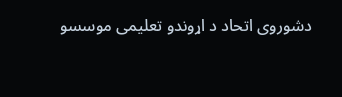دشوروی اتحاد د اړوندو تعلیمی موسسو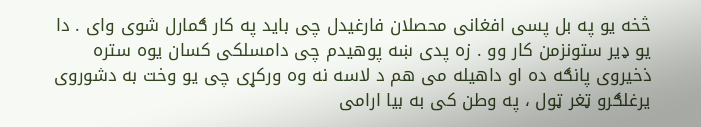څخه یو په بل پسی افغانی محصلان فارغیدل چی باید په کار ګمارل شوی وای . دا یو ډیر ستونزمن کار وو . زه پدی ښه پوهیدم چی دامسلکی کسان یوه ستره ذخیروی پانګه ده او داهیله می هم د لاسه نه وه ورکړی چی یو وخت به دشوروی یرغلګرو ټغر ټول ، په وطن کی به بیا ارامی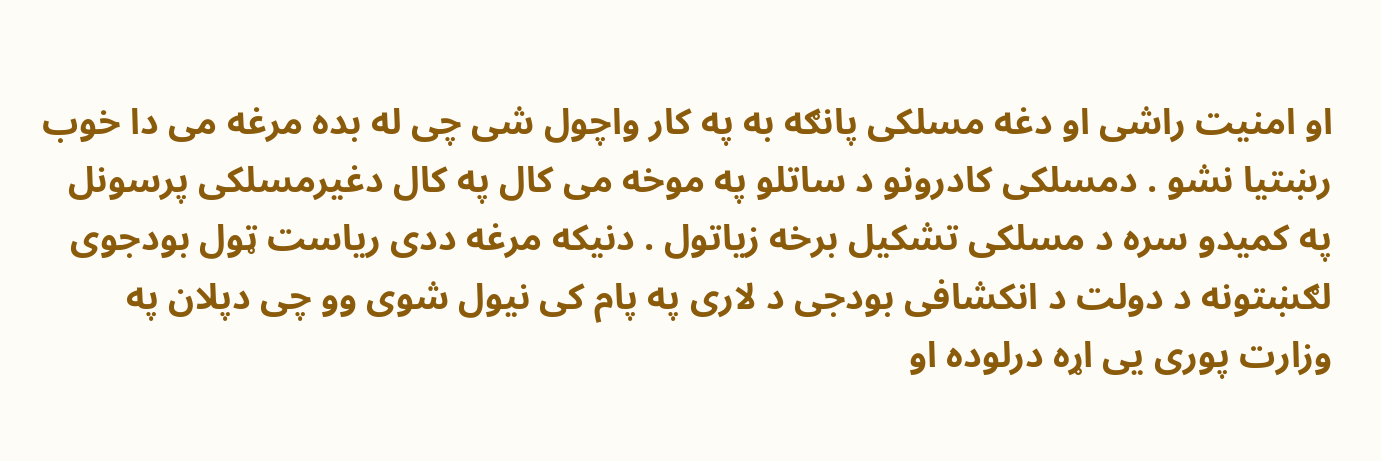او امنیت راشی او دغه مسلکی پانګه به په کار واچول شی چی له بده مرغه می دا خوب رښتیا نشو . دمسلکی کادرونو د ساتلو په موخه می کال په کال دغیرمسلکی پرسونل په کمیدو سره د مسلکی تشکیل برخه زیاتول . دنیکه مرغه ددی ریاست ټول بودجوی لګښتونه د دولت د انکشافی بودجی د لاری په پام کی نیول شوی وو چی دپلان په وزارت پوری یی اړه درلوده او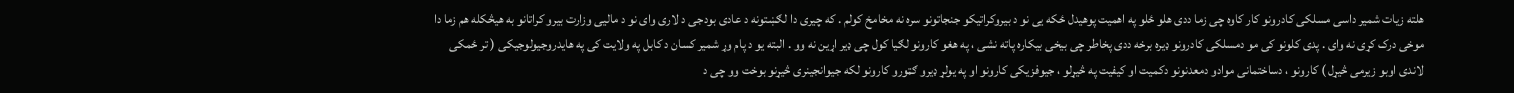هلته زیات شمیر داسی مسلکی کادرونو کار کاوه چی زما ددی هلو ځلو په اهمیت پوهیدل ځکه یی نو د بیروکراتیکو جنجاتونو سره نه مخامخ کولم . که چیری دا لګښتونه د عادی بودجی د لاری وای نو د مالیی وزارت بیرو کراتانو به هیڅکله هم زما دا موخی درک کړی نه وای . پدی کلونو کی مو دمسلکی کادرونو ډیره برخه ددی پخاطر چی بیخی بیکاره پاته نشی ، په هغو کارونو لګیا کول چی ډیر اړین نه وو . البته یو د پام وړ شمیر کسان د کابل په ولایت کی په هایدروجیولوجیکی ( تر ځمکی لاندی اوبو زیرمی څیړل ) کارونو ، دساختمانی موادو دمعدنونو دکمیت او کیفیت په څیړلو ، جیوفزیکی کارونو او په یولړ ډیرو ګټورو کارونو لکه جیوانجینری څیړنو بوخت وو چی د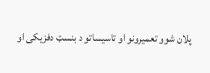پلان شوو تعمیرونو او تاسیساتو د بنسټ دفزیکی او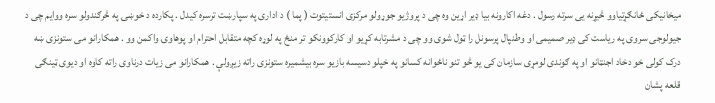میخانیکی ځانګړتیاوو څیړنه یی سرته رسول . دغه اکارونه بیا ډیر اړین وه چی د پروژیو جوړولو مرکزی انستیتوت ( پما ) د اداری په سپارښت ترسره کیدل . پکارده د خوښۍ په څرګندولو سره ووایم چی د جیولوجی سروی په ریاست کی ډیر صمیمی او وطنپال پرسونل را ټول شوی وو چی د مشرتابه کړیو او کارکوونکو تر منځ په لوړه کچه متقابل احترام او پوهاوۍ واکمن وو . همکارانو می ستونزی ښه درک کولی خو دخاد اجنټانو او په ګوندی لومړی سازمان کی یو څو تنو ناځوانه کسانو په خپلو دسیسه بازیو سره بیشمیره ستونزی راته زیږولې . همکارانو می زیات درناوی راته کاوه او دیوی ټینګی قلعه پشان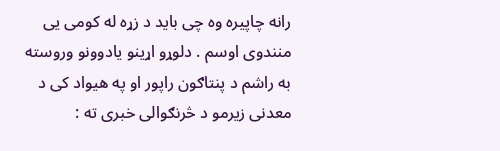رانه چاپیره وه چی باید د زړه له کومی یی منندوی اوسم . دلوړو اړینو یادوونو وروسته به راشم د پنتاګون راپور او په هیواد کی د معدنی زیرمو د څرنګوالی خبری ته :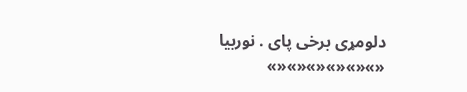دلومړی برخی پای . نوربیا
«»«»«»«»«»«»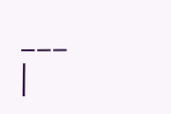___
|